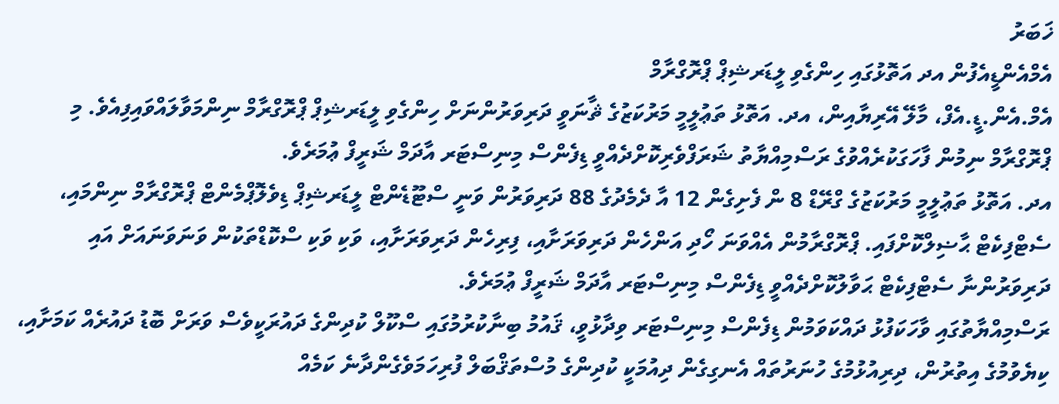ޚަބަރު
އެމްއެންޑީއެފުން އދ އަތޮޅުގައި ހިންގެވި ލީޑަރޝިޕް ޕްރޮގްރާމް
އެމް.އެން.ޑީ.އެފް، މާލޭ އޭރިޔާއިން، އދ. އަތޮޅު ތަޢުލީމީ މަރުކަޒުގެ ޘާނަވީ ދަރިވަރުންނަށް ހިންގެވި ލީޑަރޝިޕް ޕްރޮގްރާމް ނިންމަވާލައްވައިފިއެވެ. މި ޕްރޮގްރާމް ނިމުން ފާހަގަކުރެއްވުގެ ރަސްމިއްޔާތު ޝަރަފްވެރިކޮށްދެއްވީ ޑިފެންސް މިނިސްޓަރ އާދަމް ޝަރީފް ޢުމަރެވެ.
އދ. އަތޮޅު ތަޢުލީމީ މަރުކަޒުގެ ގްރޭޑް 8 ން ފެށިގެން 12 އާ ދެމެދުގެ 88 ދަރިވަރުން ވަނީ ސްޓޫޑެންޓް ލީޑަރޝިޕް ޑިވެލޮޕްމެންޓް ޕްރޮގްރާމް ނިންމައި، ސެޓްފިކެޓް ޙާޟިލްކޮށްފައި. ޕްރޮގްރާމުން އެއްވަނަ ހޯދި އަންހެން ދަރިވަރަށާއި، ފިރިހެން ދަރިވަރަށާއި، ވަކި ވަކި ސްކޮޑްތަކުން ވަނަވަނައަށް އައި ދަރިވަރުންނާ ސެޓްފިކެޓް ޙަވާލުކޮށްދެއްވީ ޑިފެންސް މިނިސްޓަރ އާދަމް ޝަރީފް ޢުމަރެވެ.
ރަސްމިއްޔާތުގައި ވާހަކަފުޅު ދައްކަވަމުން ޑިފެންސް މިނިސްޓަރ ވިދާޅުވީ، ޤައުމު ބިނާކުރުމުގައި ސްކޫލް ކުދިންގެ ދައުރަކީވެސް ވަރަށް ބޮޑު ދައުރެއް ކަމަށާއި، ކިޔެވުމުގެ އިތުރުން، ދިރިއުޅުމުގެ ހުނަރުތައް އެނގިގެން ދިއުމަކީ ކުދިންގެ މުސްތަޤްބަލް ފުރިހަމަވެގެންދާނެ ކަމެއް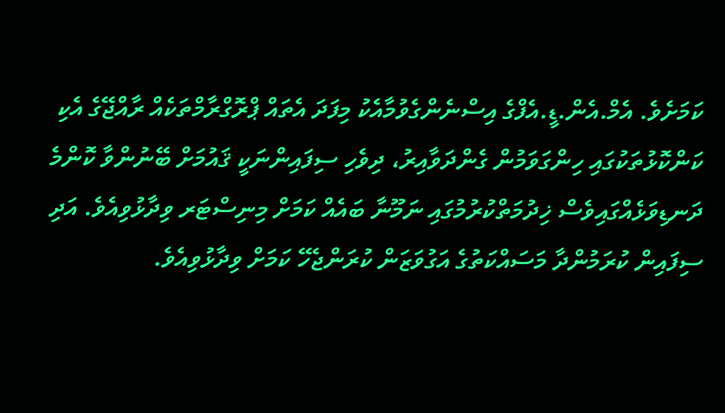ކަމަށެވެ. އެމް.އެން.ޑީ.އެފްގެ އިސްނެންގެވުމާއެކު މިފަދަ އެތައް ޕްރޮގްރާމްތަކެއް ރާއްޖޭގެ އެކި ކަންކޮޅުތަކުގައި ހިންގަވަމުން ގެންދަވާއިރު، ދިވެހި ސިފައިންނަކީ ޤައުމަށް ބޭނުންވާ ކޮންމެ ދަނޑިވަޅެއްގައިވެސް ޚިދުމަތްކުރުމުގައި ނަމޫނާ ބައެއް ކަމަށް މިނިސްޓަރ ވިދާޅުވިއެވެ. އަދި ސިފައިން ކުރަމުންދާ މަސައްކަތުގެ އަގުވަޒަން ކުރަންޖެހޭ ކަމަށް ވިދާޅުވިއެވެ.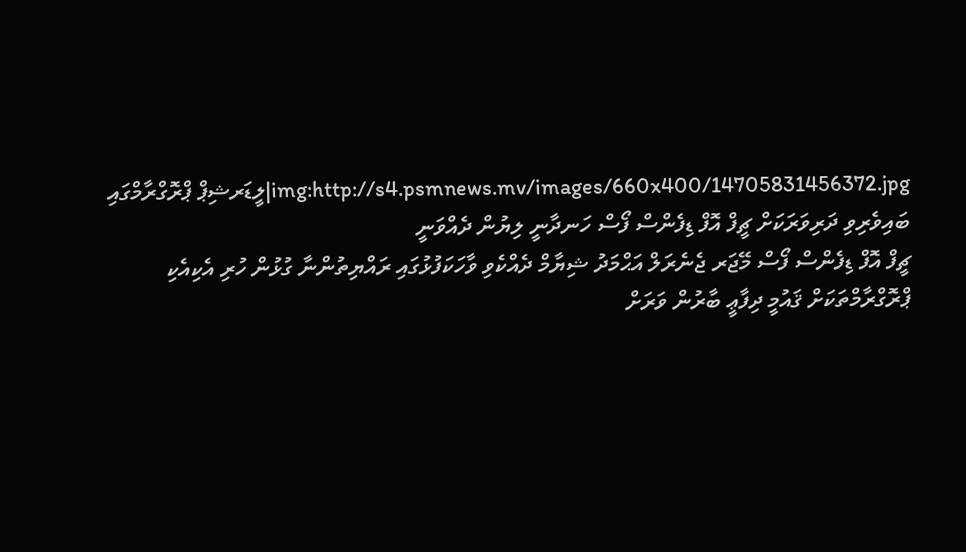img:http://s4.psmnews.mv/images/660x400/14705831456372.jpg|ލީޑަރޝިޕް ޕްރޮގްރާމްގައި ބައިވެރިވި ދަރިވަރަކަށް ޗީފް އޮފް ޑިފެންސް ފޯސް ހަނދާނީ ލިޔުން ދެއްވަނީ
ޗީފް އޮފް ޑިފެންސް ފޯސް މޭޖަރ ޖެނެރަލް އަޙްމަދު ޝިޔާމް ދެއްކެވި ވާހަކަފުޅުގައި ރައްޔިތުންނާ ގުޅުން ހުރި އެކިއެކި ޕްރޮގްރާމްތަކަށް ޤައުމީ ދިފާޢީ ބާރުން ވަރަށް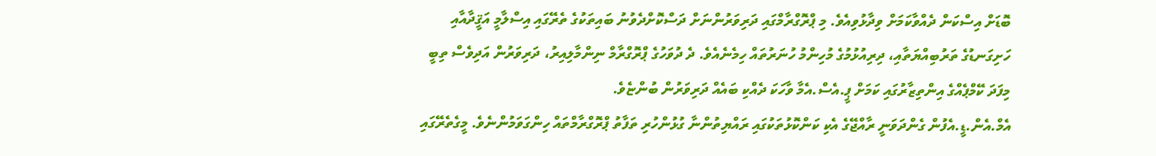ބޮޑަށް އިސްކަން ދެއްވާކަމަށް ވިދާޅުވިއެވެ. މި ޕްރޮގްރާމްގައި ދަރިވަރުންނަށް ދަސްކޮށްދެވުނު ބައިތަކުގެ ތެރޭގައި އިސްލާމީ އަޤީދާއާއި ހަށިގަނޑުގެ ތަރުބިއްޔަތާއި، ދިރިއުޅުމުގެ މުހިންމު ހުނަރުތައް ހިމެނެއެވެ. ދެ ދުވަހުގެ ޕްރޮގްރާމް ނިންމާލިއިރު، ދަރިވަރުން އަދިވެސް ތިބީ މިފަދަ ކޭމްޕެއްގެ އިންތިޒާރުގައި ކަމަށް ޕީ.އެސް.އެމާ ވާހަކަ ދެއްކި ބައެއް ދަރިވަރުން ބުންޏެވެ.
އެމް.އެން.ޑީ.އެފުން ގެންދަވަނީ ރާއްޖޭގެ އެކި ކަންކޮޅުތަކުގައި ރައްޔިތުންނާ ގުޅުންހުރި ތަފާތު ޕްރޮގްރާމްތައް ހިންގަވަމުންނެވެ. މީގެތެރޭގައި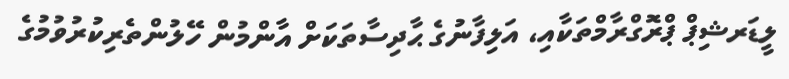ލީޑަރޝިޕް ޕްރޮގްރާމްތަކާއި، އަލިފާނުގެ ޙާދިސާތަކަށް އާންމުން ހޭލުންތެރިކުރުވުމުގެ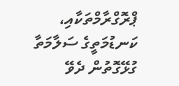ޕްރޮގްރާމްތަކާއި، ކަނޑުމަތީގެ ސަލާމަތާ ގުޅޭގޮތުން ދެވޭ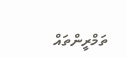ތަމްރީންތައް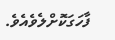ފާހަގަކޮށްލެވެއެވެ.